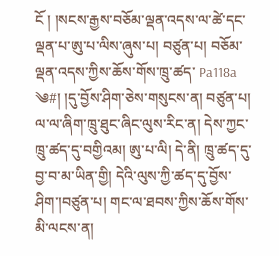ངོ ། །སངས་རྒྱས་བཅོམ་ལྡན་འདས་ལ་ཚེ་དང་ལྡན་པ་ཨུ་པ་ལིས་ཞུས་པ། བཙུན་པ། བཅོམ་ལྡན་འདས་ཀྱིས་ཆོས་གོས་ཁྲུ་ཚད་ Pa118a ༄#། །དུ་བྱོས་ཤིག་ཅེས་གསུངས་ན། བཙུན་པ། ལ་ལ་ཞིག་ཁྲུ་ཐུང་ཞིང་ལུས་རིང་ན། དེས་ཀྱང་ཁྲུ་ཚད་དུ་བགྱིའམ། ཨུ་པ་ལི། དེ་ནི། ཁྲུ་ཚད་དུ་བྱ་བ་མ་ཡིན་གྱི། དེའི་ལུས་ཀྱི་ཚད་དུ་བྱོས་ཤིག་།བཙུན་པ། གང་ལ་ཐབས་ཀྱིས་ཆོས་གོས་མི་ལངས་ན།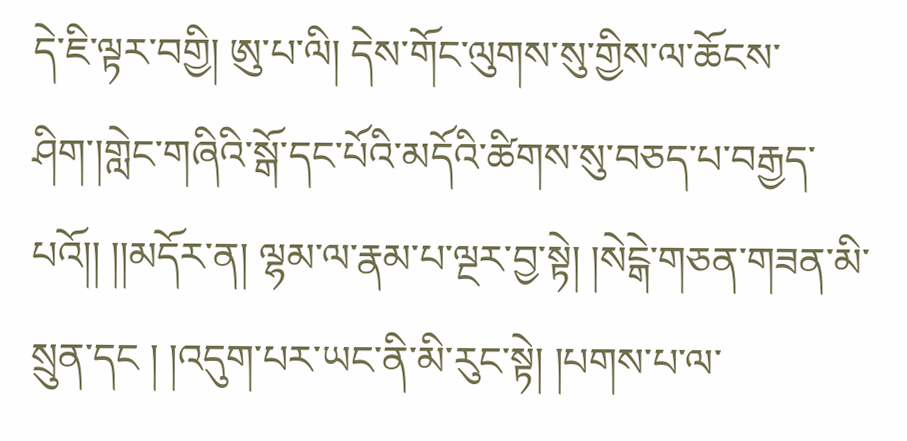དེ་ཇི་ལྟར་བགྱི། ཨུ་པ་ལི། དེས་གོང་ལུགས་སུ་གྱིས་ལ་ཆོངས་ཤིག་།གླེང་གཞིའི་སྒོ་དང་པོའི་མདོའི་ཚིགས་སུ་བཅད་པ་བརྒྱད་པའོ།། །།མདོར་ན། ལྷམ་ལ་རྣམ་པ་ལྔར་བྱ་སྟེ། །སེངྒེ་གཅན་གཟན་མི་སྲུན་དང ། །འདུག་པར་ཡང་ནི་མི་རུང་སྟེ། །པགས་པ་ལ་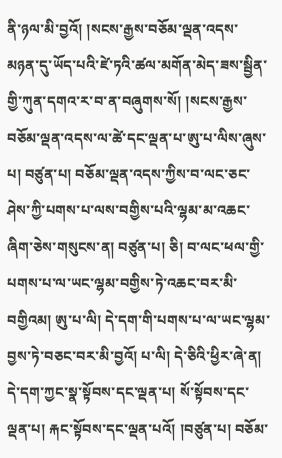ནི་ཉལ་མི་བྱའོ། །སངས་རྒྱས་བཅོམ་ལྡན་འདས་མཉན་དུ་ཡོད་པའི་ཛེ་ཏའི་ཚལ་མགོན་མེད་ཟས་སྦྱིན་གྱི་ཀུན་དགའ་ར་བ་ན་བཞུགས་སོ། །སངས་རྒྱས་བཅོམ་ལྡན་འདས་ལ་ཚེ་དང་ལྡན་པ་ཨུ་པ་ལིས་ཞུས་པ། བཙུན་པ། བཅོམ་ལྡན་འདས་ཀྱིས་བ་ལང་ཅང་ཤེས་ཀྱི་པགས་པ་ལས་བགྱིས་པའི་ལྷམ་མ་འཆང་ཞིག་ཅེས་གསུངས་ན། བཙུན་པ། ཅི། བ་ལང་ཕལ་གྱི་པགས་པ་ལ་ཡང་ལྷམ་བགྱིས་ཏེ་འཆང་བར་མི་བགྱིའམ། ཨུ་པ་ལི། དེ་དག་གི་པགས་པ་ལ་ཡང་ལྷམ་བྱས་ཏེ་བཅང་བར་མི་བྱའོ། པ་ལི། དེ་ཅིའི་ཕྱིར་ཞེ་ན། དེ་དག་ཀྱང་སྣ་སྟོབས་དང་ལྡན་པ། སོ་སྟོབས་དང་ལྡན་པ། རྐང་སྟོབས་དང་ལྡན་པའོ། །བཙུན་པ། བཅོམ་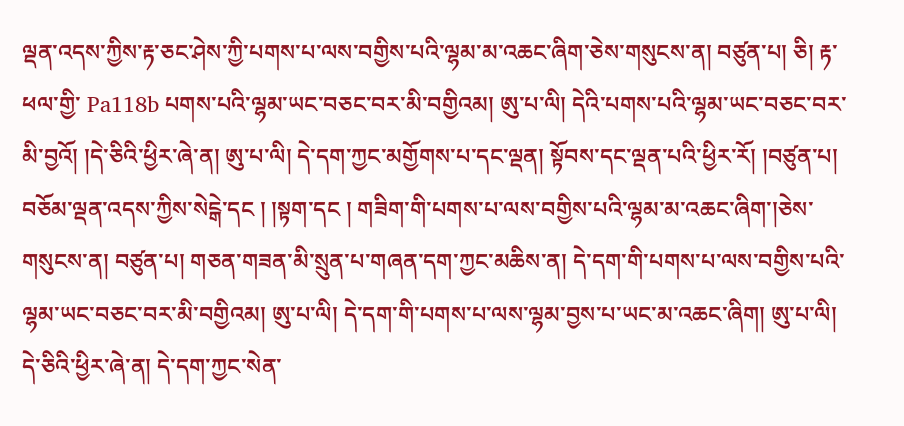ལྡན་འདས་ཀྱིས་རྟ་ཅང་ཤེས་ཀྱི་པགས་པ་ལས་བགྱིས་པའི་ལྷམ་མ་འཆང་ཞིག་ཅེས་གསུངས་ན། བཙུན་པ། ཅི། རྟ་ཕལ་གྱི་ Pa118b པགས་པའི་ལྷམ་ཡང་བཅང་བར་མི་བགྱིའམ། ཨུ་པ་ལི། དེའི་པགས་པའི་ལྷམ་ཡང་བཅང་བར་མི་བྱའོ། །དེ་ཅིའི་ཕྱིར་ཞེ་ན། ཨུ་པ་ལི། དེ་དག་ཀྱང་མགྱོགས་པ་དང་ལྡན། སྟོབས་དང་ལྡན་པའི་ཕྱིར་རོ། །བཙུན་པ། བཅོམ་ལྡན་འདས་ཀྱིས་སེངྒེ་དང ། །སྟག་དང ། གཟིག་གི་པགས་པ་ལས་བགྱིས་པའི་ལྷམ་མ་འཆང་ཞིག་།ཅེས་གསུངས་ན། བཙུན་པ། གཅན་གཟན་མི་སྲུན་པ་གཞན་དག་ཀྱང་མཆིས་ན། དེ་དག་གི་པགས་པ་ལས་བགྱིས་པའི་ལྷམ་ཡང་བཅང་བར་མི་བགྱིའམ། ཨུ་པ་ལི། དེ་དག་གི་པགས་པ་ལས་ལྷམ་བྱས་པ་ཡང་མ་འཆང་ཞིག། ཨུ་པ་ལི། དེ་ཅིའི་ཕྱིར་ཞེ་ན། དེ་དག་ཀྱང་སེན་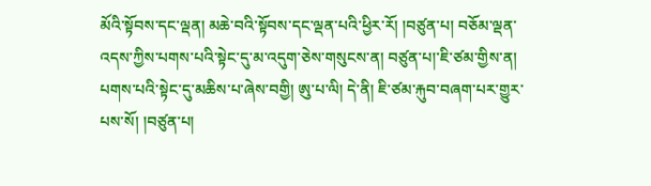མོའི་སྟོབས་དང་ལྡན། མཆེ་བའི་སྟོབས་དང་ལྡན་པའི་ཕྱིར་རོ། །བཙུན་པ། བཅོམ་ལྡན་འདས་ཀྱིས་པགས་པའི་སྟེང་དུ་མ་འདུག་ཅེས་གསུངས་ན། བཙུན་པ།་ཇི་ཙམ་གྱིས་ན། པགས་པའི་སྟེང་དུ་མཆིས་པ་ཞེས་བགྱི། ཨུ་པ་ལི། དེ་ནི། ཇི་ཙམ་རྐུབ་བཞག་པར་གྱུར་པས་སོ། །བཙུན་པ།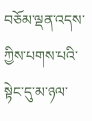བཅོམ་ལྡན་འདས་ཀྱིས་པགས་པའི་སྟེང་དུ་མ་ཉལ་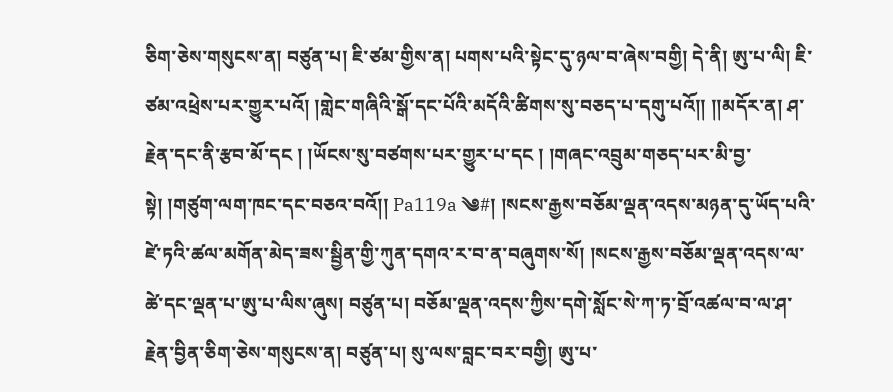ཅིག་ཅེས་གསུངས་ན། བཙུན་པ། ཇི་ཙམ་གྱིས་ན། པགས་པའི་སྟེང་དུ་ཉལ་བ་ཞེས་བགྱི། དེ་ནི། ཨུ་པ་ལི། ཇི་ཙམ་འཕྲེས་པར་གྱུར་པའོ། །གླེང་གཞིའི་སྒོ་དང་པོའི་མདོའི་ཚིགས་སུ་བཅད་པ་དགུ་པའོ།། །།མདོར་ན། ཤ་རྗེན་དང་ནི་རྩབ་མོ་དང ། །ཡོངས་སུ་བཙགས་པར་གྱུར་པ་དང ། །གཞང་འབྲུམ་གཅད་པར་མི་བྱ་སྟེ། །གཙུག་ལག་ཁང་དང་བཅའ་བའོ།། Pa119a ༄#། །སངས་རྒྱས་བཅོམ་ལྡན་འདས་མཉན་དུ་ཡོད་པའི་ཛེ་ཏའི་ཚལ་མགོན་མེད་ཟས་སྦྱིན་གྱི་ཀུན་དགའ་ར་བ་ན་བཞུགས་སོ། །སངས་རྒྱས་བཅོམ་ལྡན་འདས་ལ་ཚེ་དང་ལྡན་པ་ཨུ་པ་ལིས་ཞུས། བཙུན་པ། བཅོམ་ལྡན་འདས་ཀྱིས་དགེ་སློང་སེ་ཀ་ཏ་བྲོ་འཚལ་བ་ལ་ཤ་རྗེན་བྱིན་ཅིག་ཅེས་གསུངས་ན། བཙུན་པ། སུ་ལས་བླང་བར་བགྱི། ཨུ་པ་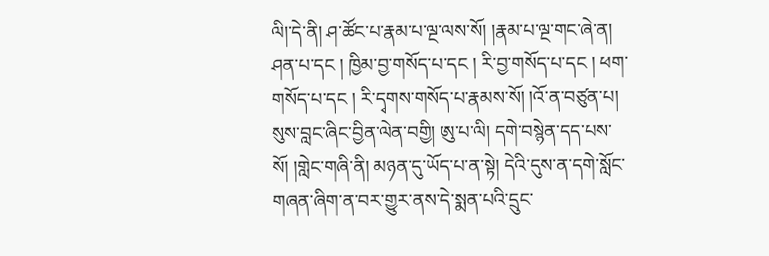ལི།་དེ་ནི། ཤ་ཚོང་པ་རྣམ་པ་ལྔ་ལས་སོ། །རྣམ་པ་ལྔ་གང་ཞེ་ན། ཤན་པ་དང ། ཁྱིམ་བྱ་གསོད་པ་དང ། རི་བྱ་གསོད་པ་དང ། ཕག་གསོད་པ་དང ། རི་དྭགས་གསོད་པ་རྣམས་སོ། །འོ་ན་བཙུན་པ། སུས་བླང་ཞིང་བྱིན་ལེན་བགྱི། ཨུ་པ་ལི། དགེ་བསྙེན་དད་པས་སོ། །གླེང་གཞི་ནི། མཉན་དུ་ཡོད་པ་ན་སྟེ། དེའི་དུས་ན་དགེ་སློང་གཞན་ཞིག་ན་བར་གྱུར་ནས་དེ་སྨན་པའི་དྲུང་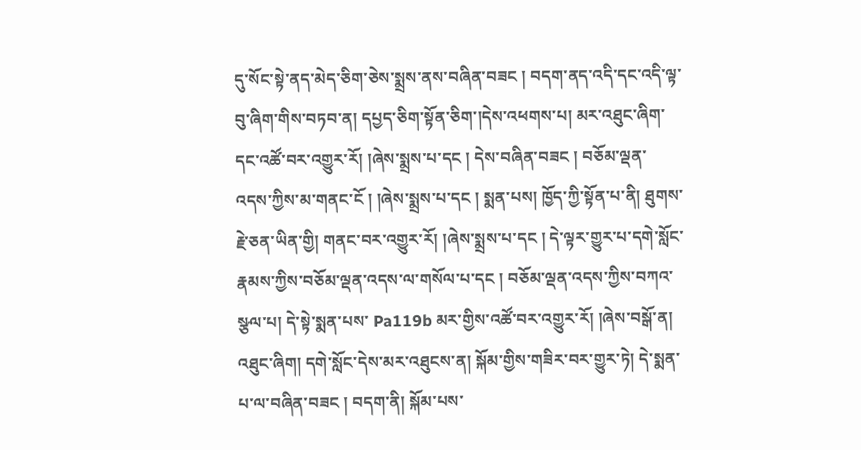དུ་སོང་སྟེ་ནད་མེད་ཅིག་ཅེས་སྨྲས་ནས་བཞིན་བཟང ། བདག་ནད་འདི་དང་འདི་ལྟ་བུ་ཞིག་གིས་བཏབ་ན། དཔྱད་ཅིག་སྟོན་ཅིག་།དེས་འཕགས་པ། མར་འཐུང་ཞིག་དང་འཚོ་བར་འགྱུར་རོ། །ཞེས་སྨྲས་པ་དང ། དེས་བཞིན་བཟང ། བཅོམ་ལྡན་འདས་ཀྱིས་མ་གནང་ངོ ། །ཞེས་སྨྲས་པ་དང ། སྨན་པས། ཁྱོད་ཀྱི་སྟོན་པ་ནི། ཐུགས་རྗེ་ཅན་ཡིན་གྱི། གནང་བར་འགྱུར་རོ། །ཞེས་སྨྲས་པ་དང ། དེ་ལྟར་གྱུར་པ་དགེ་སློང་རྣམས་ཀྱིས་བཅོམ་ལྡན་འདས་ལ་གསོལ་པ་དང ། བཅོམ་ལྡན་འདས་ཀྱིས་བཀའ་སྩལ་པ། དེ་སྟེ་སྨན་པས་ Pa119b མར་གྱིས་འཚོ་བར་འགྱུར་རོ། །ཞེས་བསྒོ་ན། འཐུང་ཞིག། དགེ་སློང་དེས་མར་འཐུངས་ན། སྐོམ་གྱིས་གཟིར་བར་གྱུར་ཏེ། དེ་སྨན་པ་ལ་བཞིན་བཟང ། བདག་ནི། སྐོམ་པས་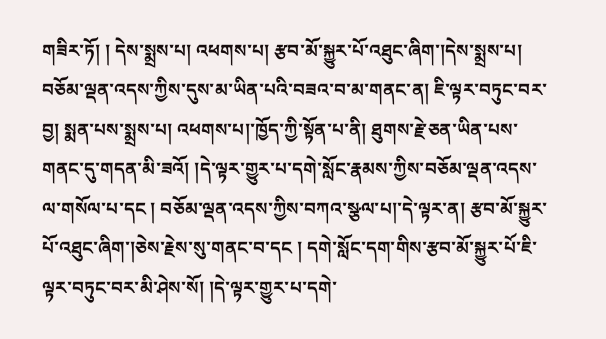གཟིར་ཏོ། ། དེས་སྨྲས་པ། འཕགས་པ། རྩབ་མོ་སྐྱུར་པོ་འཐུང་ཞིག་།དེས་སྨྲས་པ། བཅོམ་ལྡན་འདས་ཀྱིས་དུས་མ་ཡིན་པའི་བཟའ་བ་མ་གནང་ན། ཇི་ལྟར་བཏུང་བར་བྱ། སྨན་པས་སྨྲས་པ། འཕགས་པ།་ཁྱོད་ཀྱི་སྟོན་པ་ནི། ཐུགས་རྗེ་ཅན་ཡིན་པས་གནང་དུ་གདན་མི་ཟའོ། །དེ་ལྟར་གྱུར་པ་དགེ་སློང་རྣམས་ཀྱིས་བཅོམ་ལྡན་འདས་ལ་གསོལ་པ་དང ། བཅོམ་ལྡན་འདས་ཀྱིས་བཀའ་སྩལ་པ།་དེ་ལྟར་ན། རྩབ་མོ་སྐྱུར་པོ་འཐུང་ཞིག་།ཅེས་རྗེས་སུ་གནང་བ་དང ། དགེ་སློང་དག་གིས་རྩབ་མོ་སྐྱུར་པོ་ཇི་ལྟར་བཏུང་བར་མི་ཤེས་སོ། །དེ་ལྟར་གྱུར་པ་དགེ་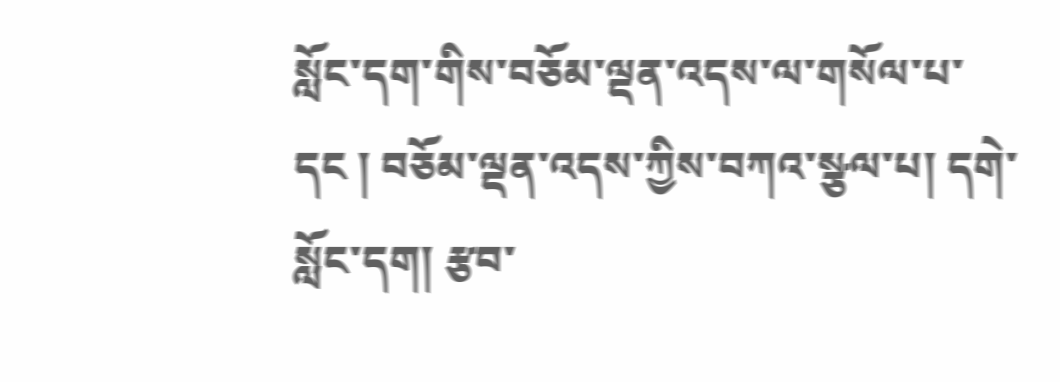སློང་དག་གིས་བཅོམ་ལྡན་འདས་ལ་གསོལ་པ་དང ། བཅོམ་ལྡན་འདས་ཀྱིས་བཀའ་སྩལ་པ། དགེ་སློང་དག། རྩབ་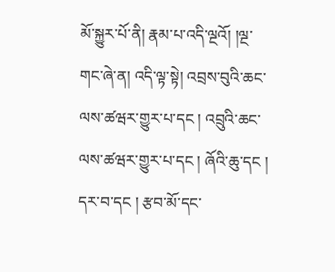མོ་སྐྱུར་པོ་ནི། རྣམ་པ་འདི་ལྔའོ། །ལྔ་གང་ཞེ་ན། འདི་ལྟ་སྟེ། འབྲས་བུའི་ཆང་ལས་ཚཝར་གྱུར་པ་དང ། འབྲུའི་ཆང་ལས་ཚཝར་གྱུར་པ་དང ། ཞོའི་ཆུ་དང ། དར་བ་དང ། རྩབ་མོ་དང་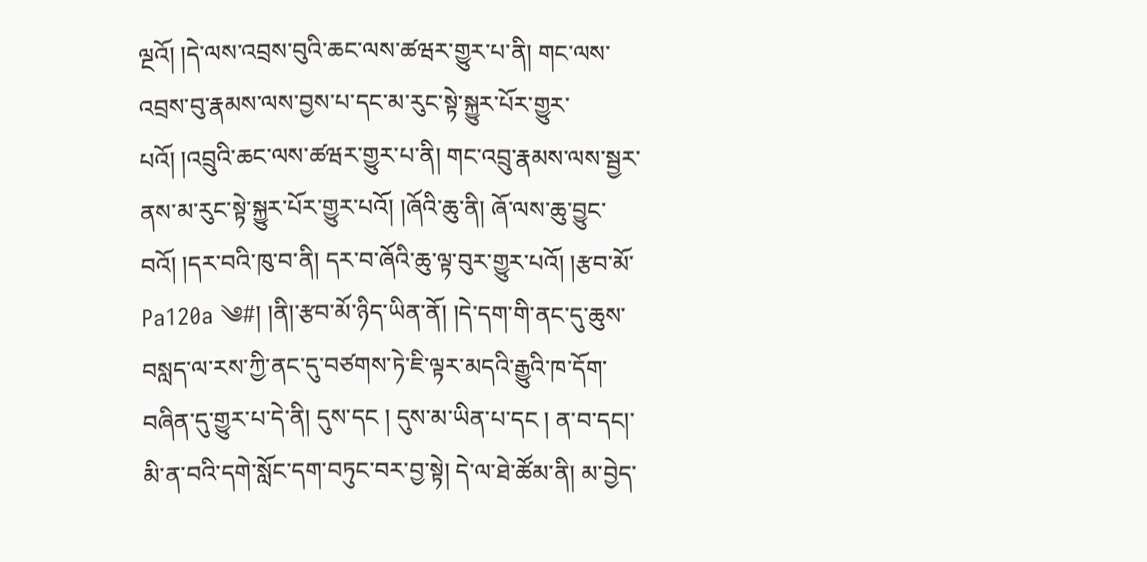ལྔའོ། །དེ་ལས་འབྲས་བུའི་ཆང་ལས་ཚཝར་གྱུར་པ་ནི། གང་ལས་འབྲས་བུ་རྣམས་ལས་བྱས་པ་དང་མ་རུང་སྟེ་སྐྱུར་པོར་གྱུར་པའོ། །འབྲུའི་ཆང་ལས་ཚཝར་གྱུར་པ་ནི། གང་འབྲུ་རྣམས་ལས་སྦྱར་ནས་མ་རུང་སྟེ་སྐྱུར་པོར་གྱུར་པའོ། །ཞོའི་ཆུ་ནི། ཞོ་ལས་ཆུ་བྱུང་བའོ། །དར་བའི་ཁུ་བ་ནི། དར་བ་ཞོའི་ཆུ་ལྟ་བུར་གྱུར་པའོ། །རྩབ་མོ་ Pa120a ༄#། །ནི།་རྩབ་མོ་ཉིད་ཡིན་ནོ། །དེ་དག་གི་ནང་དུ་ཆུས་བསླད་ལ་རས་ཀྱི་ནང་དུ་བཙགས་ཏེ་ཇི་ལྟར་མདའི་རྒྱུའི་ཁ་དོག་བཞིན་དུ་གྱུར་པ་དེ་ནི། དུས་དང ། དུས་མ་ཡིན་པ་དང ། ན་བ་དང།་མི་ན་བའི་དགེ་སློང་དག་བཏུང་བར་བྱ་སྟེ། དེ་ལ་ཐེ་ཚོམ་ནི། མ་བྱེད་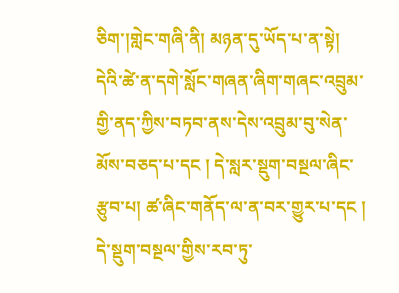ཅིག་།གླེང་གཞི་ནི། མཉན་དུ་ཡོད་པ་ན་སྟེ། དེའི་ཚེ་ན་དགེ་སློང་གཞན་ཞིག་གཞང་འབྲུམ་གྱི་ནད་ཀྱིས་བཏབ་ནས་དེས་འབྲུམ་བུ་སེན་མོས་བཅད་པ་དང ། དེ་སླར་སྡུག་བསྔལ་ཞིང་རྩུབ་པ། ཚ་ཞིང་གནོད་ལ་ན་བར་གྱུར་པ་དང ། དེ་སྡུག་བསྔལ་གྱིས་རབ་ཏུ་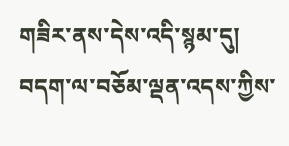གཟིར་ནས་དེས་འདི་སྙམ་དུ། བདག་ལ་བཅོམ་ལྡན་འདས་ཀྱིས་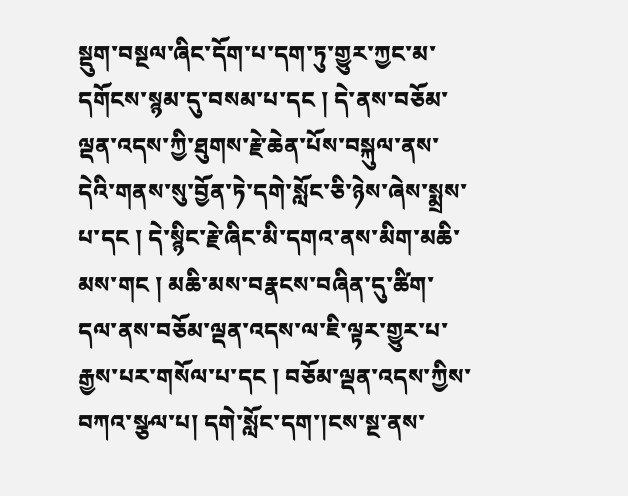སྡུག་བསྔལ་ཞིང་དོག་པ་དག་ཏུ་གྱུར་ཀྱང་མ་དགོངས་སྙམ་དུ་བསམ་པ་དང ། དེ་ནས་བཅོམ་ལྡན་འདས་ཀྱི་ཐུགས་རྗེ་ཆེན་པོས་བསྐུལ་ནས་དེའི་གནས་སུ་བྱོན་ཏེ་དགེ་སློང་ཅི་ཉེས་ཞེས་སྨྲས་པ་དང ། དེ་སྙིང་རྗེ་ཞིང་མི་དགའ་ནས་མིག་མཆི་མས་གང ། མཆི་མས་བརྣངས་བཞིན་དུ་ཚིག་དལ་ནས་བཅོམ་ལྡན་འདས་ལ་ཇི་ལྟར་གྱུར་པ་རྒྱས་པར་གསོལ་པ་དང ། བཅོམ་ལྡན་འདས་ཀྱིས་བཀའ་སྩལ་པ། དགེ་སློང་དག་།ངས་སྔ་ནས་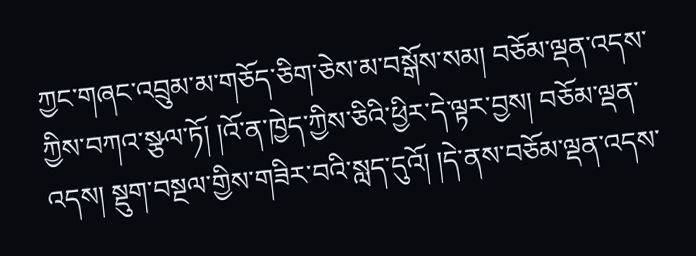ཀྱང་གཞང་འབྲུམ་མ་གཅོད་ཅིག་ཅེས་མ་བསྒོས་སམ། བཅོམ་ལྡན་འདས་ཀྱིས་བཀའ་སྩལ་ཏོ། །འོ་ན་ཁྱེད་ཀྱིས་ཅིའི་ཕྱིར་དེ་ལྟར་བྱས། བཅོམ་ལྡན་འདས། སྡུག་བསྔལ་གྱིས་གཟིར་བའི་སླད་དུའོ། །དེ་ནས་བཅོམ་ལྡན་འདས་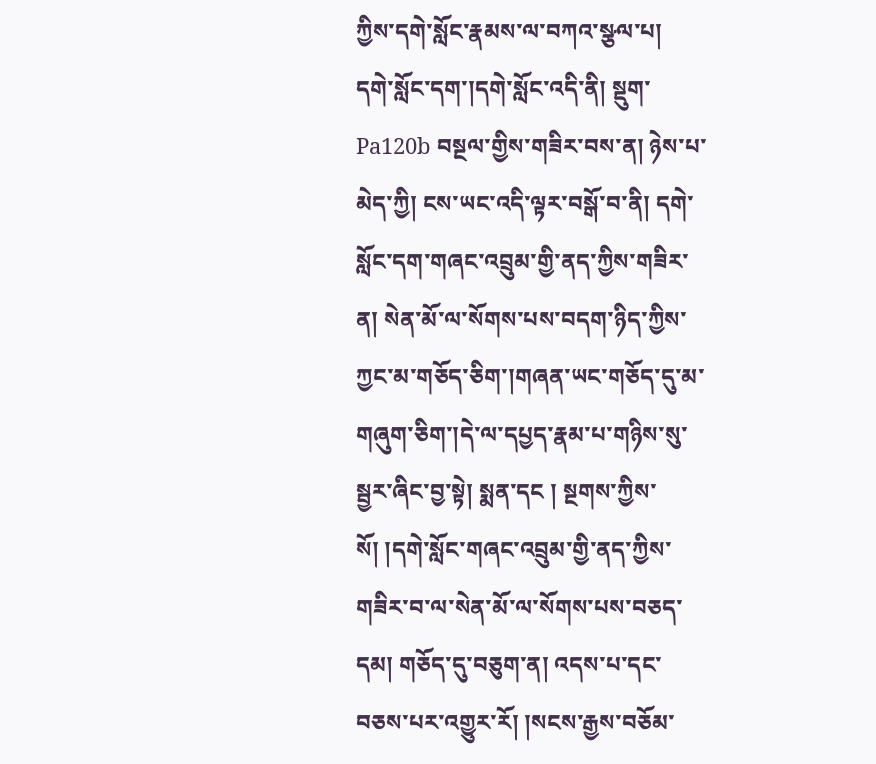ཀྱིས་དགེ་སློང་རྣམས་ལ་བཀའ་སྩལ་པ། དགེ་སློང་དག་།དགེ་སློང་འདི་ནི། སྡུག་ Pa120b བསྔལ་གྱིས་གཟིར་བས་ན། ཉེས་པ་མེད་ཀྱི། ངས་ཡང་འདི་ལྟར་བསྒོ་བ་ནི། དགེ་སློང་དག་གཞང་འབྲུམ་གྱི་ནད་ཀྱིས་གཟིར་ན། སེན་མོ་ལ་སོགས་པས་བདག་ཉིད་ཀྱིས་ཀྱང་མ་གཅོད་ཅིག་།གཞན་ཡང་གཅོད་དུ་མ་གཞུག་ཅིག་།དེ་ལ་དཔྱད་རྣམ་པ་གཉིས་སུ་སྦྱར་ཞིང་བྱ་སྟེ། སྨན་དང ། སྔགས་ཀྱིས་སོ། །དགེ་སློང་གཞང་འབྲུམ་གྱི་ནད་ཀྱིས་གཟིར་བ་ལ་སེན་མོ་ལ་སོགས་པས་བཅད་དམ། གཅོད་དུ་བཅུག་ན། འདས་པ་དང་བཅས་པར་འགྱུར་རོ། །སངས་རྒྱས་བཅོམ་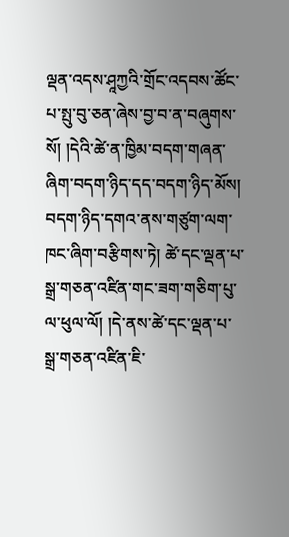ལྡན་འདས་ཤཱཀྱའི་གྲོང་འདབས་ཚོང་པ་སྤུ་བུ་ཅན་ཞེས་བྱ་བ་ན་བཞུགས་སོ། །དེའི་ཚེ་ན་ཁྱིམ་བདག་གཞན་ཞིག་བདག་ཉིད་དད་བདག་ཉིད་མོས། བདག་ཉིད་དགའ་ནས་གཙུག་ལག་ཁང་ཞིག་བརྩིགས་ཏེ། ཚེ་དང་ལྡན་པ་སྒྲ་གཅན་འཛིན་གང་ཟག་གཅིག་པུ་ལ་ཕུལ་ལོ། །དེ་ནས་ཚེ་དང་ལྡན་པ་སྒྲ་གཅན་འཛིན་ཇི་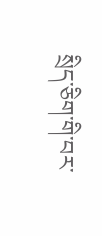སྲིད་ཅིག་གི་བར་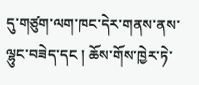དུ་གཙུག་ལག་ཁང་དེར་གནས་ནས་ལྷུང་བཟེད་དང ། ཆོས་གོས་ཁྱེར་ཏེ་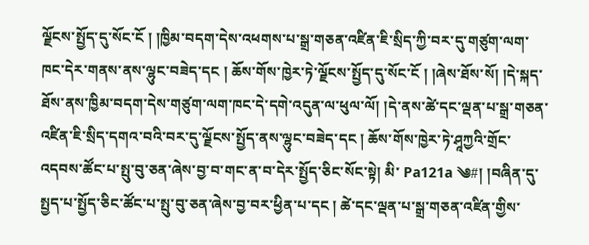ལྗོངས་སྤྱོད་དུ་སོང་ངོ ། །ཁྱིམ་བདག་དེས་འཕགས་པ་སྒྲ་གཅན་འཛིན་ཇི་སྲིད་ཀྱི་བར་དུ་གཙུག་ལག་ཁང་དེར་གནས་ནས་ལྷུང་བཟེད་དང ། ཆོས་གོས་ཁྱེར་ཏེ་ལྗོངས་སྤྱོད་དུ་སོང་ངོ ། །ཞེས་ཐོས་སོ། །དེ་སྐད་ཐོས་ནས་ཁྱིམ་བདག་དེས་གཙུག་ལག་ཁང་དེ་དགེ་འདུན་ལ་ཕུལ་ལོ། །དེ་ནས་ཚེ་དང་ལྡན་པ་སྒྲ་གཅན་འཛིན་ཇི་སྲིད་དགའ་བའི་བར་དུ་ལྗོངས་སྤྱོད་ནས་ལྷུང་བཟེད་དང ། ཆོས་གོས་ཁྱེར་ཏེ་ཤཱཀྱའི་གྲོང་འདབས་ཚོང་པ་སྤུ་བུ་ཅན་ཞེས་བྱ་བ་གང་ན་བ་དེར་སྤྱོད་ཅིང་སོང་སྟེ། མི་ Pa121a ༄#། །བཞིན་དུ་སྤྱད་པ་སྤྱོད་ཅིང་ཚོང་པ་སྤུ་བུ་ཅན་ཞེས་བྱ་བར་ཕྱིན་པ་དང ། ཚེ་དང་ལྡན་པ་སྒྲ་གཅན་འཛིན་གྱིས་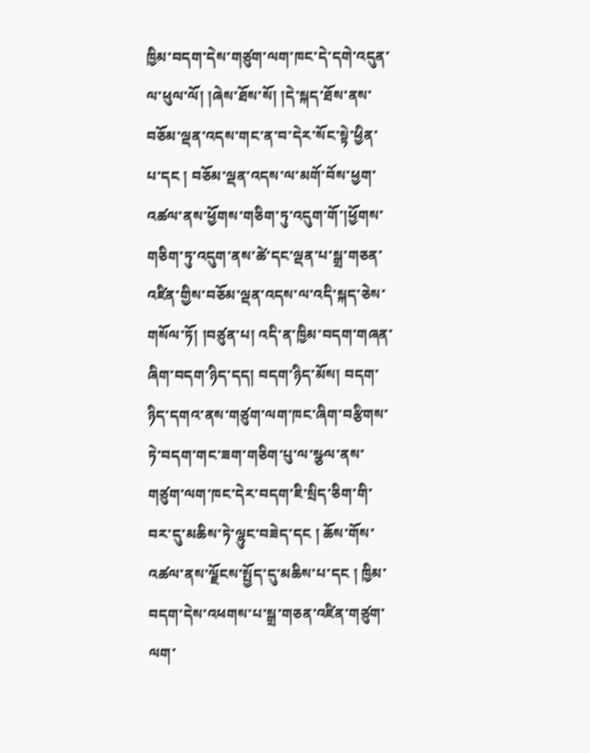ཁྱིམ་བདག་དེས་གཙུག་ལག་ཁང་དེ་དགེ་འདུན་ལ་ཕུལ་ལོ། །ཞེས་ཐོས་སོ། །དེ་སྐད་ཐོས་ནས་བཅོམ་ལྡན་འདས་གང་ན་བ་དེར་སོང་སྟེ་ཕྱིན་པ་དང ། བཅོམ་ལྡན་འདས་ལ་མགོ་བོས་ཕྱག་འཚལ་ནས་ཕྱོགས་གཅིག་ཏུ་འདུག་གོ་།ཕྱོགས་གཅིག་ཏུ་འདུག་ནས་ཚེ་དང་ལྡན་པ་སྒྲ་གཅན་འཛིན་གྱིས་བཅོམ་ལྡན་འདས་ལ་འདི་སྐད་ཅེས་གསོལ་ཏོ། །བཙུན་པ། འདི་ན་ཁྱིམ་བདག་གཞན་ཞིག་བདག་ཉིད་དད། བདག་ཉིད་མོས། བདག་ཉིད་དགའ་ནས་གཙུག་ལག་ཁང་ཞིག་བརྩིགས་ཏེ་བདག་གང་ཟག་གཅིག་པུ་ལ་སྩལ་ནས་གཙུག་ལག་ཁང་དེར་བདག་ཇི་སྲིད་ཅིག་གི་བར་དུ་མཆིས་ཏེ་ལྷུང་བཟེད་དང ། ཆོས་གོས་འཚལ་ནས་ལྗོངས་སྤྱོད་དུ་མཆིས་པ་དང ། ཁྱིམ་བདག་དེས་འཕགས་པ་སྒྲ་གཅན་འཛིན་གཙུག་ལག་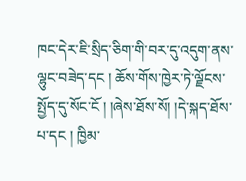ཁང་དེར་ཇི་སྲིད་ཅིག་གི་བར་དུ་འདུག་ནས་ལྷུང་བཟེད་དང ། ཆོས་གོས་ཁྱེར་ཏེ་ལྗོངས་སྤྱོད་དུ་སོང་ངོ ། །ཞེས་ཐོས་སོ། །དེ་སྐད་ཐོས་པ་དང ། ཁྱིམ་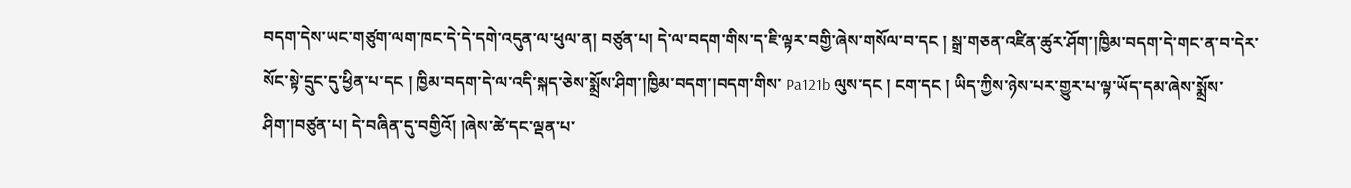བདག་དེས་ཡང་གཙུག་ལག་ཁང་དེ་དེ་དགེ་འདུན་ལ་ཕུལ་ན། བཙུན་པ། དེ་ལ་བདག་གིས་ད་ཇི་ལྟར་བགྱི་ཞེས་གསོལ་བ་དང ། སྒྲ་གཅན་འཛིན་ཚུར་ཤོག་།ཁྱིམ་བདག་དེ་གང་ན་བ་དེར་སོང་སྟེ་དྲུང་དུ་ཕྱིན་པ་དང ། ཁྱིམ་བདག་དེ་ལ་འདི་སྐད་ཅེས་སྨྲོས་ཤིག་།ཁྱིམ་བདག་།བདག་གིས་ Pa121b ལུས་དང ། ངག་དང ། ཡིད་ཀྱིས་ཉེས་པར་གྱུར་པ་ལྟ་ཡོད་དམ་ཞེས་སྨྲོས་ཤིག་།བཙུན་པ། དེ་བཞིན་དུ་བགྱིའོ། །ཞེས་ཚེ་དང་ལྡན་པ་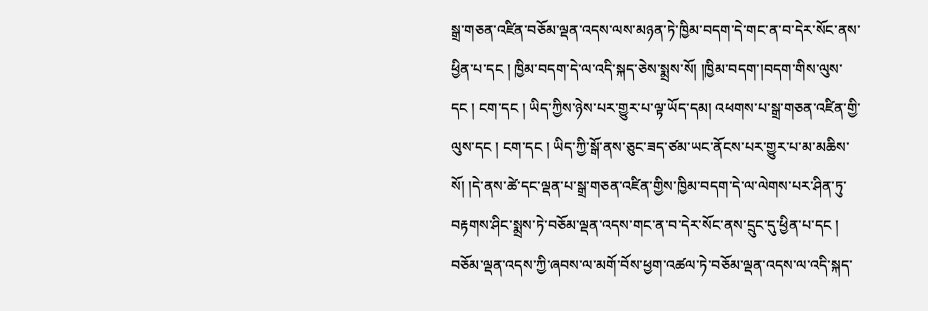སྒྲ་གཅན་འཛིན་བཅོམ་ལྡན་འདས་ལས་མཉན་ཏེ་ཁྱིམ་བདག་དེ་གང་ན་བ་དེར་སོང་ནས་ཕྱིན་པ་དང ། ཁྱིམ་བདག་དེ་ལ་འདི་སྐད་ཅེས་སྨྲས་སོ། །ཁྱིམ་བདག་།བདག་གིས་ལུས་དང ། ངག་དང ། ཡིད་ཀྱིས་ཉེས་པར་གྱུར་པ་ལྟ་ཡོད་དམ། འཕགས་པ་སྒྲ་གཅན་འཛིན་གྱི་ལུས་དང ། ངག་དང ། ཡིད་ཀྱི་སྒོ་ནས་ཅུང་ཟད་ཙམ་ཡང་ནོངས་པར་གྱུར་པ་མ་མཆིས་སོ། །དེ་ནས་ཚེ་དང་ལྡན་པ་སྒྲ་གཅན་འཛིན་གྱིས་ཁྱིམ་བདག་དེ་ལ་ལེགས་པར་ཤིན་ཏུ་བརྟགས་ཤིང་སྨྲས་ཏེ་བཅོམ་ལྡན་འདས་གང་ན་བ་དེར་སོང་ནས་དྲུང་དུ་ཕྱིན་པ་དང ། བཅོམ་ལྡན་འདས་ཀྱི་ཞབས་ལ་མགོ་བོས་ཕྱག་འཚལ་ཏེ་བཅོམ་ལྡན་འདས་ལ་འདི་སྐད་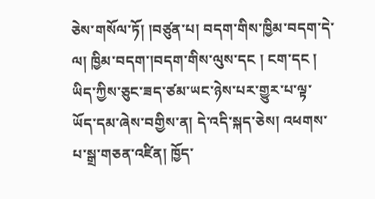ཅེས་གསོལ་ཏོ། །བཙུན་པ། བདག་གིས་ཁྱིམ་བདག་དེ་ལ། ཁྱིམ་བདག་།བདག་གིས་ལུས་དང ། ངག་དང ། ཡིད་ཀྱིས་ཅུང་ཟད་ཙམ་ཡང་ཉེས་པར་གྱུར་པ་ལྟ་ཡོད་དམ་ཞེས་བགྱིས་ན། དེ་འདི་སྐད་ཅེས། འཕགས་པ་སྒྲ་གཅན་འཛིན། ཁྱོད་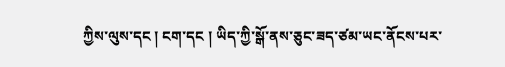ཀྱིས་ལུས་དང ། ངག་དང ། ཡིད་ཀྱི་སྒོ་ནས་ཅུང་ཟད་ཙམ་ཡང་ནོངས་པར་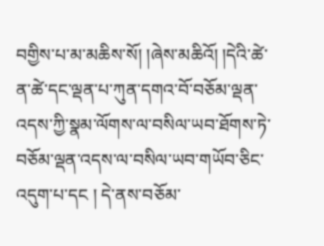བགྱིས་པ་མ་མཆིས་སོ། །ཞེས་མཆིའོ། །དེའི་ཚེ་ན་ཚེ་དང་ལྡན་པ་ཀུན་དགའ་བོ་བཅོམ་ལྡན་འདས་ཀྱི་སྣམ་ལོགས་ལ་བསིལ་ཡབ་ཐོགས་ཏེ་བཅོམ་ལྡན་འདས་ལ་བསིལ་ཡབ་གཡོབ་ཅིང་འདུག་པ་དང ། དེ་ནས་བཅོམ་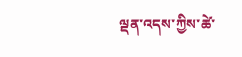ལྡན་འདས་ཀྱིས་ཚེ་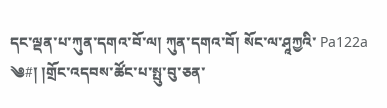དང་ལྡན་པ་ཀུན་དགའ་བོ་ལ། ཀུན་དགའ་བོ། སོང་ལ་ཤཱཀྱའི་ Pa122a ༄#། །གྲོང་འདབས་ཚོང་པ་སྤུ་བུ་ཅན་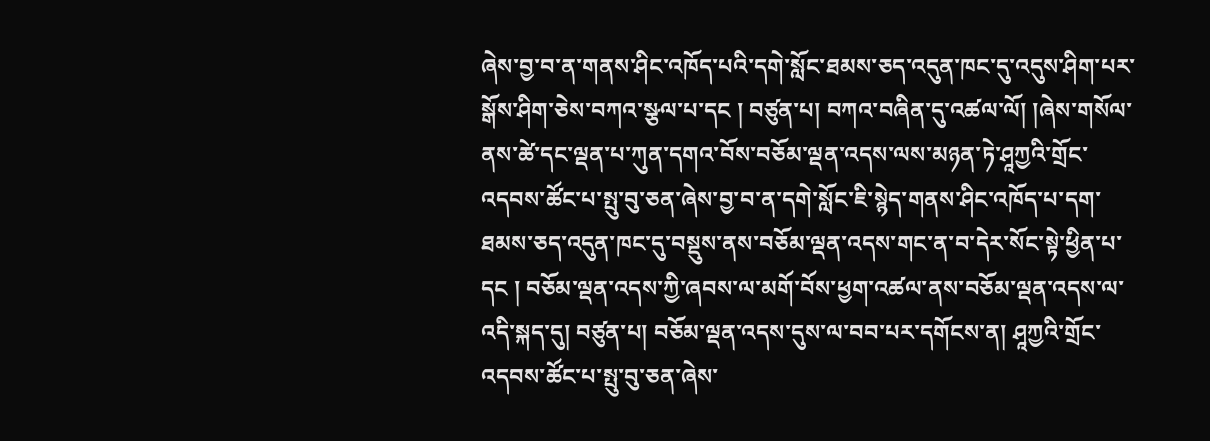ཞེས་བྱ་བ་ན་གནས་ཤིང་འཁོད་པའི་དགེ་སློང་ཐམས་ཅད་འདུན་ཁང་དུ་འདུས་ཤིག་པར་སྒོས་ཤིག་ཅེས་བཀའ་སྩལ་པ་དང ། བཙུན་པ། བཀའ་བཞིན་དུ་འཚལ་ལོ། །ཞེས་གསོལ་ནས་ཚེ་དང་ལྡན་པ་ཀུན་དགའ་བོས་བཅོམ་ལྡན་འདས་ལས་མཉན་ཏེ་ཤཱཀྱའི་གྲོང་འདབས་ཚོང་པ་སྤུ་བུ་ཅན་ཞེས་བྱ་བ་ན་དགེ་སློང་ཇི་སྙེད་གནས་ཤིང་འཁོད་པ་དག་ཐམས་ཅད་འདུན་ཁང་དུ་བསྡུས་ནས་བཅོམ་ལྡན་འདས་གང་ན་བ་དེར་སོང་སྟེ་ཕྱིན་པ་དང ། བཅོམ་ལྡན་འདས་ཀྱི་ཞབས་ལ་མགོ་བོས་ཕྱག་འཚལ་ནས་བཅོམ་ལྡན་འདས་ལ་འདི་སྐད་དུ། བཙུན་པ། བཅོམ་ལྡན་འདས་དུས་ལ་བབ་པར་དགོངས་ན། ཤཱཀྱའི་གྲོང་འདབས་ཚོང་པ་སྤུ་བུ་ཅན་ཞེས་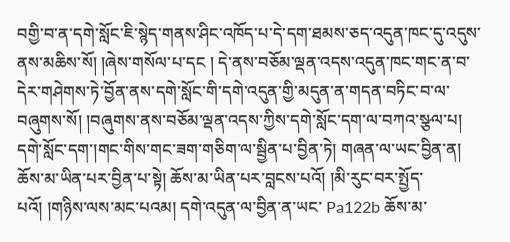བགྱི་བ་ན་དགེ་སློང་ཇི་སྙེད་གནས་ཤིང་འཁོད་པ་དེ་དག་ཐམས་ཅད་འདུན་ཁང་དུ་འདུས་ནས་མཆིས་སོ། །ཞེས་གསོལ་པ་དང ། དེ་ནས་བཅོམ་ལྡན་འདས་འདུན་ཁང་གང་ན་བ་དེར་གཤེགས་ཏེ་བྱོན་ནས་དགེ་སློང་གི་དགེ་འདུན་གྱི་མདུན་ན་གདན་བཏིང་བ་ལ་བཞུགས་སོ། །བཞུགས་ནས་བཅོམ་ལྡན་འདས་ཀྱིས་དགེ་སློང་དག་ལ་བཀའ་སྩལ་པ། དགེ་སློང་དག་།གང་གིས་གང་ཟག་གཅིག་ལ་སྦྱིན་པ་བྱིན་ཏེ། གཞན་ལ་ཡང་བྱིན་ན། ཆོས་མ་ཡིན་པར་བྱིན་པ་སྟེ། ཆོས་མ་ཡིན་པར་བླངས་པའོ། །མི་རུང་བར་སྤྱོད་པའོ། །གཉིས་ལས་མང་པའམ། དགེ་འདུན་ལ་བྱིན་ན་ཡང་ Pa122b ཆོས་མ་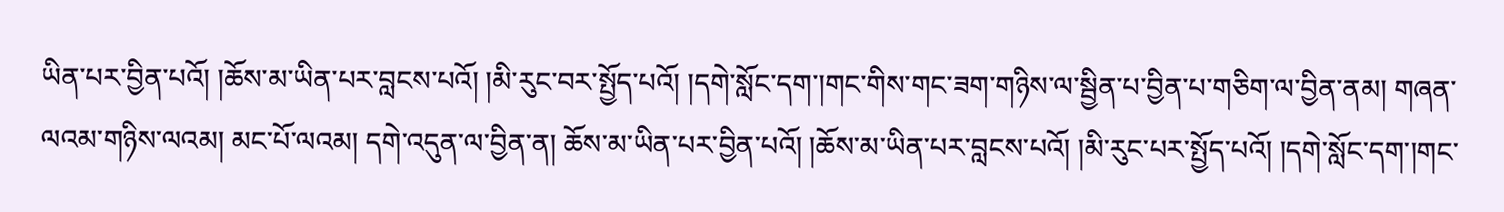ཡིན་པར་བྱིན་པའོ། །ཆོས་མ་ཡིན་པར་བླངས་པའོ། །མི་རུང་བར་སྤྱོད་པའོ། །དགེ་སློང་དག་།གང་གིས་གང་ཟག་གཉིས་ལ་སྦྱིན་པ་བྱིན་པ་གཅིག་ལ་བྱིན་ནམ། གཞན་ལའམ་གཉིས་ལའམ། མང་པོ་ལའམ། དགེ་འདུན་ལ་བྱིན་ན། ཆོས་མ་ཡིན་པར་བྱིན་པའོ། །ཆོས་མ་ཡིན་པར་བླངས་པའོ། །མི་རུང་པར་སྤྱོད་པའོ། །དགེ་སློང་དག་།གང་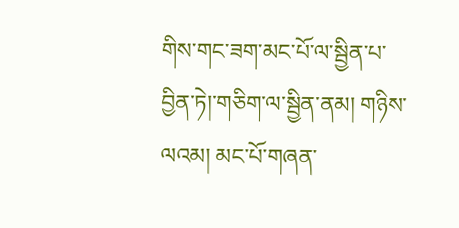གིས་གང་ཟག་མང་པོ་ལ་སྦྱིན་པ་བྱིན་ཏེ།་གཅིག་ལ་སྦྱིན་ནམ། གཉིས་ལའམ། མང་པོ་གཞན་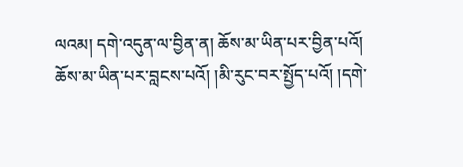ལའམ། དགེ་འདུན་ལ་བྱིན་ན། ཆོས་མ་ཡིན་པར་བྱིན་པའོ། ཆོས་མ་ཡིན་པར་བླངས་པའོ། །མི་རུང་བར་སྤྱོད་པའོ། །དགེ་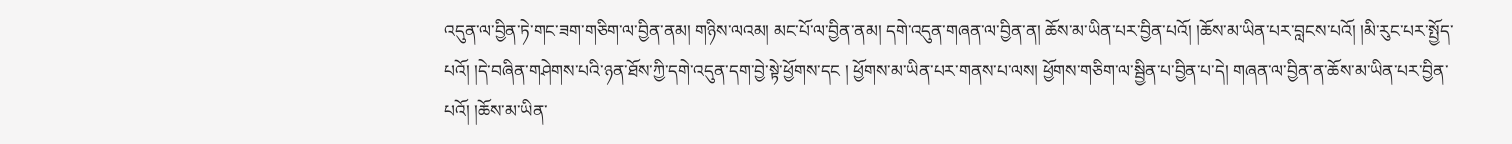འདུན་ལ་བྱིན་ཏེ་གང་ཟག་གཅིག་ལ་བྱིན་ནམ། གཉིས་ལའམ། མང་པོ་ལ་བྱིན་ནམ། དགེ་འདུན་གཞན་ལ་བྱིན་ན། ཆོས་མ་ཡིན་པར་བྱིན་པའོ། །ཆོས་མ་ཡིན་པར་བླངས་པའོ། །མི་རུང་པར་སྤྱོད་པའོ། །དེ་བཞིན་གཤེགས་པའི་ཉན་ཐོས་ཀྱི་དགེ་འདུན་དག་བྱེ་སྟེ་ཕྱོགས་དང ། ཕྱོགས་མ་ཡིན་པར་གནས་པ་ལས། ཕྱོགས་གཅིག་ལ་སྦྱིན་པ་བྱིན་པ་དེ། གཞན་ལ་བྱིན་ན་ཆོས་མ་ཡིན་པར་བྱིན་པའོ། །ཆོས་མ་ཡིན་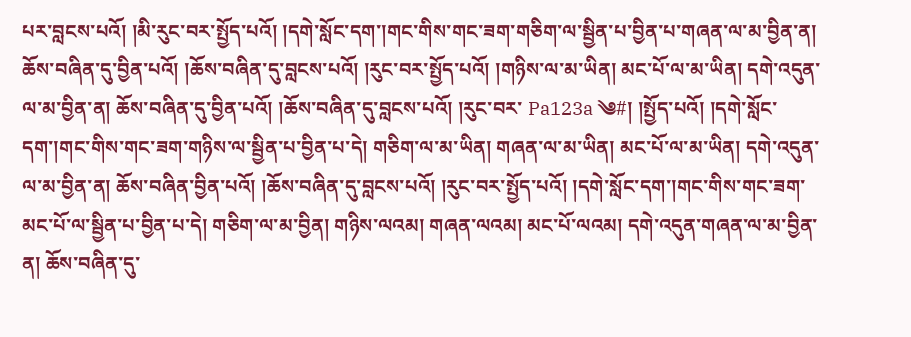པར་བླངས་པའོ། །མི་རུང་བར་སྤྱོད་པའོ། །དགེ་སློང་དག་།གང་གིས་གང་ཟག་གཅིག་ལ་སྦྱིན་པ་བྱིན་པ་གཞན་ལ་མ་བྱིན་ན། ཆོས་བཞིན་དུ་བྱིན་པའོ། །ཆོས་བཞིན་དུ་བླངས་པའོ། །རུང་བར་སྤྱོད་པའོ། །གཉིས་ལ་མ་ཡིན། མང་པོ་ལ་མ་ཡིན། དགེ་འདུན་ལ་མ་བྱིན་ན། ཆོས་བཞིན་དུ་བྱིན་པའོ། །ཆོས་བཞིན་དུ་བླངས་པའོ། །རུང་བར་ Pa123a ༄#། །སྤྱོད་པའོ། །དགེ་སློང་དག་།གང་གིས་གང་ཟག་གཉིས་ལ་སྦྱིན་པ་བྱིན་པ་དེ། གཅིག་ལ་མ་ཡིན། གཞན་ལ་མ་ཡིན། མང་པོ་ལ་མ་ཡིན། དགེ་འདུན་ལ་མ་བྱིན་ན། ཆོས་བཞིན་བྱིན་པའོ། །ཆོས་བཞིན་དུ་བླངས་པའོ། །རུང་བར་སྤྱོད་པའོ། །དགེ་སློང་དག་།གང་གིས་གང་ཟག་མང་པོ་ལ་སྦྱིན་པ་བྱིན་པ་དེ། གཅིག་ལ་མ་བྱིན། གཉིས་ལའམ། གཞན་ལའམ། མང་པོ་ལའམ། དགེ་འདུན་གཞན་ལ་མ་བྱིན་ན། ཆོས་བཞིན་དུ་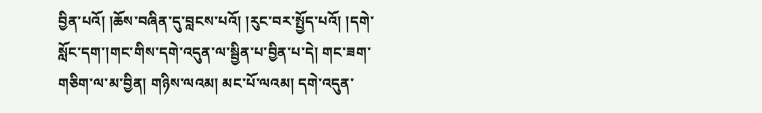བྱིན་པའོ། །ཆོས་བཞིན་དུ་བླངས་པའོ། །རུང་བར་སྤྱོད་པའོ། །དགེ་སློང་དག་།གང་གིས་དགེ་འདུན་ལ་སྦྱིན་པ་བྱིན་པ་དེ། གང་ཟག་གཅིག་ལ་མ་བྱིན། གཉིས་ལའམ། མང་པོ་ལའམ། དགེ་འདུན་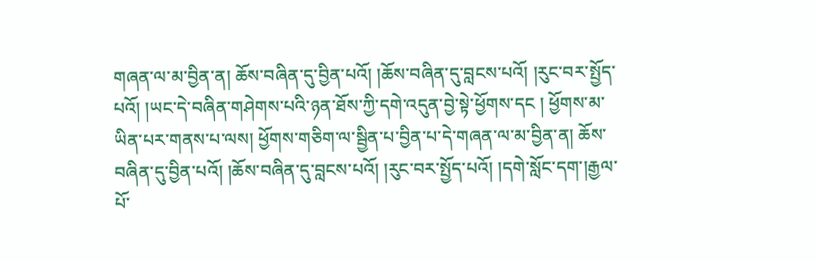གཞན་ལ་མ་བྱིན་ན། ཆོས་བཞིན་དུ་བྱིན་པའོ། །ཆོས་བཞིན་དུ་བླངས་པའོ། །རུང་བར་སྤྱོད་པའོ། །ཡང་དེ་བཞིན་གཤེགས་པའི་ཉན་ཐོས་ཀྱི་དགེ་འདུན་བྱེ་སྟེ་ཕྱོགས་དང ། ཕྱོགས་མ་ཡིན་པར་གནས་པ་ལས། ཕྱོགས་གཅིག་ལ་སྦྱིན་པ་བྱིན་པ་དེ་གཞན་ལ་མ་བྱིན་ན། ཆོས་བཞིན་དུ་བྱིན་པའོ། །ཆོས་བཞིན་དུ་བླངས་པའོ། །རུང་བར་སྤྱོད་པའོ། །དགེ་སློང་དག་།རྒྱལ་པོ་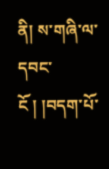ནི། ས་གཞི་ལ་དབང་ངོ ། །བདག་པོ་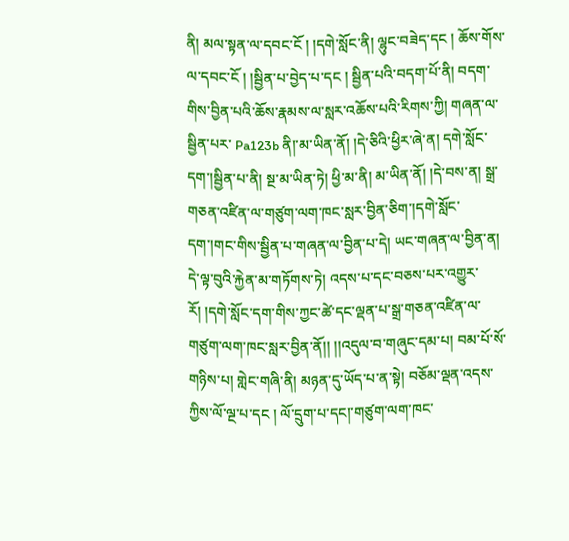ནི། མལ་སྟན་ལ་དབང་ངོ ། །དགེ་སློང་ནི། ལྷུང་བཟེད་དང ། ཆོས་གོས་ལ་དབང་ངོ ། །སྦྱིན་པ་བྱེད་པ་དང ། སྦྱིན་པའི་བདག་པོ་ནི། བདག་གིས་བྱིན་པའི་ཆོས་རྣམས་ལ་སླར་འཆོས་པའི་རིགས་ཀྱི། གཞན་ལ་སྦྱིན་པར་ Pa123b ནི།་མ་ཡིན་ནོ། །དེ་ཅིའི་ཕྱིར་ཞེ་ན། དགེ་སློང་དག་།སྦྱིན་པ་ནི། སྔ་མ་ཡིན་ཏེ། ཕྱི་མ་ནི། མ་ཡིན་ནོ། །དེ་བས་ན། སྒྲ་གཅན་འཛིན་ལ་གཙུག་ལག་ཁང་སླར་བྱིན་ཅིག་།དགེ་སློང་དག་།གང་གིས་སྦྱིན་པ་གཞན་ལ་བྱིན་པ་དེ། ཡང་གཞན་ལ་བྱིན་ན། དེ་ལྟ་བུའི་རྐྱེན་མ་གཏོགས་ཏེ། འདས་པ་དང་བཅས་པར་འགྱུར་རོ། །དགེ་སློང་དག་གིས་ཀྱང་ཚེ་དང་ལྡན་པ་སྒྲ་གཅན་འཛིན་ལ་གཙུག་ལག་ཁང་སླར་བྱིན་ནོ།། །།འདུལ་བ་གཞུང་དམ་པ། བམ་པོ་སོ་གཉིས་པ། གླེང་གཞི་ནི། མཉན་དུ་ཡོད་པ་ན་སྟེ། བཅོམ་ལྡན་འདས་ཀྱིས་ལོ་ལྔ་པ་དང ། ལོ་དྲུག་པ་དང།་གཙུག་ལག་ཁང་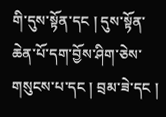གི་དུས་སྟོན་དང ། དུས་སྟོན་ཆེན་པོ་དག་བྱོས་ཤིག་ཅེས་གསུངས་པ་དང ། བྲམ་ཟེ་དང །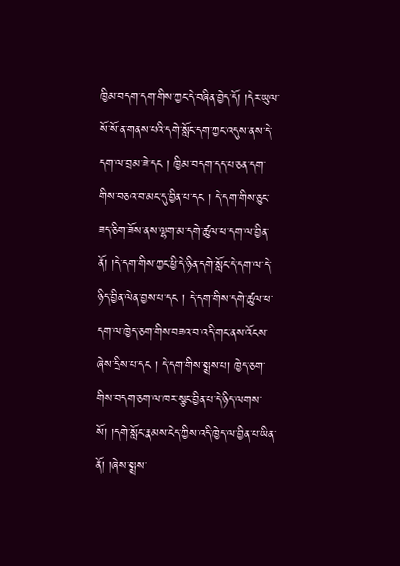ཁྱིམ་བདག་དག་གིས་ཀྱང་དེ་བཞིན་བྱེད་དོ། །དེར་ཡུལ་སོ་སོ་ན་གནས་པའི་དགེ་སློང་དག་ཀྱང་འདུས་ནས་དེ་དག་ལ་བྲམ་ཟེ་དང ། ཁྱིམ་བདག་དད་པ་ཅན་དག་གིས་བཅའ་བ་མང་དུ་བྱིན་པ་དང ། དེ་དག་གིས་ཅུང་ཟད་ཅིག་ཟོས་ནས་ལྷག་མ་དགེ་ཚུལ་ཕ་དག་ལ་བྱིན་ནོ། །དེ་དག་གིས་ཀྱང་ཕྱི་དེ་ཉིན་དགེ་སློང་དེ་དག་ལ་དེ་ཉིད་བྱིན་ལེན་བྱས་པ་དང ། དེ་དག་གིས་དགེ་ཚུལ་ཕ་དག་ལ་ཁྱེད་ཅག་གིས་བཟའ་བ་འདི་གང་ནས་འོངས་ཞེས་དྲིས་པ་དང ། དེ་དག་གིས་སྨྲས་པ། ཁྱེད་ཅག་གིས་བདག་ཅག་ལ་ཁར་སྩང་བྱིན་པ་དེ་ཉིད་ལགས་སོ། །དགེ་སློང་རྣམས་ངེད་ཀྱིས་འདི་ཁྱེད་ལ་བྱིན་པ་ཡིན་ནོ། །ཞེས་སྨྲས་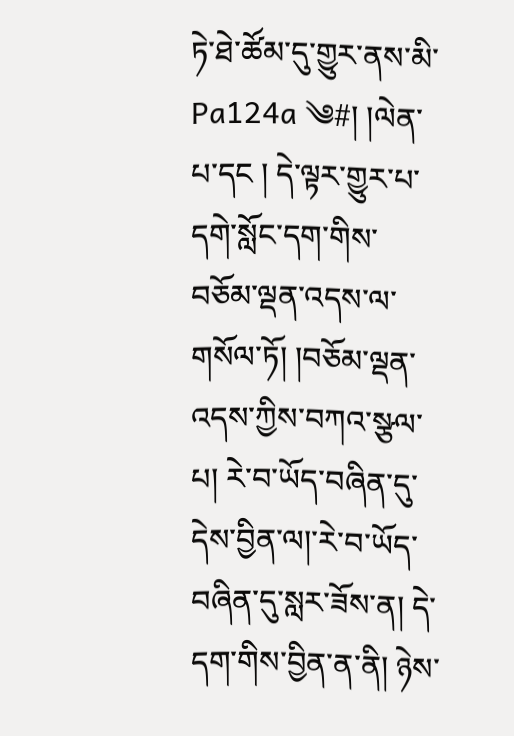ཏེ་ཐེ་ཚོམ་དུ་གྱུར་ནས་མི་ Pa124a ༄#། །ལེན་པ་དང ། དེ་ལྟར་གྱུར་པ་དགེ་སློང་དག་གིས་བཅོམ་ལྡན་འདས་ལ་གསོལ་ཏོ། །བཅོམ་ལྡན་འདས་ཀྱིས་བཀའ་སྩལ་པ། རེ་བ་ཡོད་བཞིན་དུ་དེས་བྱིན་ལ།་རེ་བ་ཡོད་བཞིན་དུ་སླར་ཟོས་ན། དེ་དག་གིས་བྱིན་ན་ནི། ཉེས་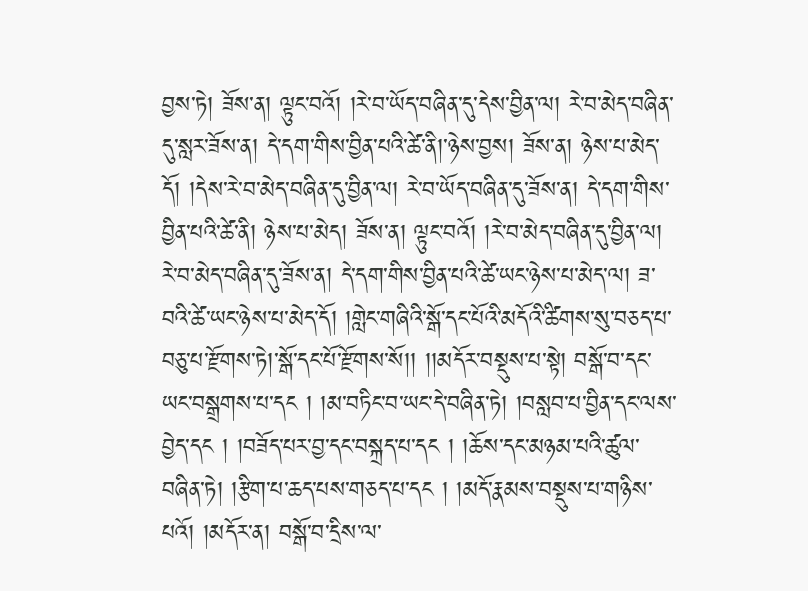བྱས་ཏེ། ཟོས་ན། ལྟུང་བའོ། །རེ་བ་ཡོད་བཞིན་དུ་དེས་བྱིན་ལ། རེ་བ་མེད་བཞིན་དུ་སླར་ཟོས་ན། དེ་དག་གིས་བྱིན་པའི་ཚེ་ནི།་ཉེས་བྱས། ཟོས་ན། ཉེས་པ་མེད་དོ། །དེས་རེ་བ་མེད་བཞིན་དུ་བྱིན་ལ། རེ་བ་ཡོད་བཞིན་དུ་ཟོས་ན། དེ་དག་གིས་བྱིན་པའི་ཚེ་ནི། ཉེས་པ་མེད། ཟོས་ན། ལྟུང་བའོ། །རེ་བ་མེད་བཞིན་དུ་བྱིན་ལ། རེ་བ་མེད་བཞིན་དུ་ཟོས་ན། དེ་དག་གིས་བྱིན་པའི་ཚེ་ཡང་ཉེས་པ་མེད་ལ། ཟ་བའི་ཚེ་ཡང་ཉེས་པ་མེད་དོ། །གླེང་གཞིའི་སྒོ་དང་པོའི་མདོའི་ཚིགས་སུ་བཅད་པ་བཅུ་པ་རྫོགས་ཏེ།་སྒོ་དང་པོ་རྫོགས་སོ།། །།མདོར་བསྡུས་པ་སྟེ། བསྒོ་བ་དང་ཡང་བསྒྲགས་པ་དང ། །མ་བཏིང་བ་ཡང་དེ་བཞིན་ཏེ། །བསླབ་པ་བྱིན་དང་ལས་བྱེད་དང ། །བཟོད་པར་བྱ་དང་བསྐྲད་པ་དང ། །ཆོས་དང་མཉམ་པའི་ཚུལ་བཞིན་ཏེ། །རྩིག་པ་ཆད་པས་གཅད་པ་དང ། །མདོ་རྣམས་བསྡུས་པ་གཉིས་པའོ། །མདོར་ན། བསྒོ་བ་དྲིས་ལ་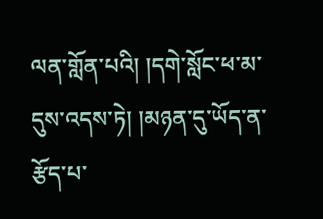ལན་གློན་པའི། །དགེ་སློང་ཕ་མ་དུས་འདས་ཏེ། །མཉན་དུ་ཡོད་ན་རྩོད་པ་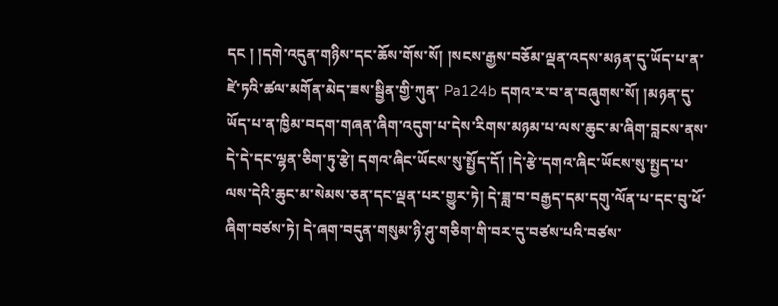དང ། །དགེ་འདུན་གཉིས་དང་ཆོས་གོས་སོ། །སངས་རྒྱས་བཅོམ་ལྡན་འདས་མཉན་དུ་ཡོད་པ་ན་ཛེ་ཏའི་ཚལ་མགོན་མེད་ཟས་སྦྱིན་གྱི་ཀུན་ Pa124b དགའ་ར་བ་ན་བཞུགས་སོ། །མཉན་དུ་ཡོད་པ་ན་ཁྱིམ་བདག་གཞན་ཞིག་འདུག་པ་དེས་རིགས་མཉམ་པ་ལས་ཆུང་མ་ཞིག་བླངས་ནས་དེ་དེ་དང་ལྷན་ཅིག་ཏུ་རྩེ། དགའ་ཞིང་ཡོངས་སུ་སྤྱོད་དོ། །དེ་རྩེ་དགའ་ཞིང་ཡོངས་སུ་སྤྱད་པ་ལས་དེའི་ཆུང་མ་སེམས་ཅན་དང་ལྡན་པར་གྱུར་ཏེ། དེ་ཟླ་བ་བརྒྱད་དམ་དགུ་ལོན་པ་དང་བུ་ཕོ་ཞིག་བཙས་ཏེ། དེ་ཞག་བདུན་གསུམ་ཉི་ཤུ་གཅིག་གི་བར་དུ་བཙས་པའི་བཙས་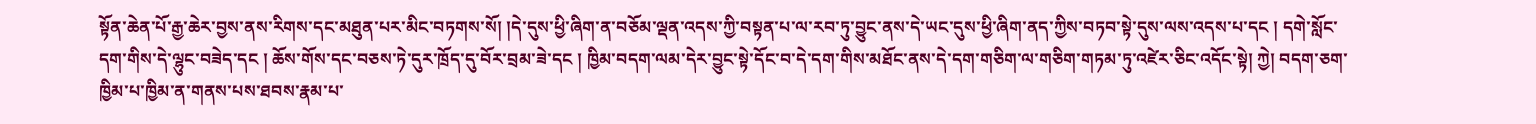སྟོན་ཆེན་པོ་རྒྱ་ཆེར་བྱས་ནས་རིགས་དང་མཐུན་པར་མིང་བཏགས་སོ། །དེ་དུས་ཕྱི་ཞིག་ན་བཅོམ་ལྡན་འདས་ཀྱི་བསྟན་པ་ལ་རབ་ཏུ་བྱུང་ནས་དེ་ཡང་དུས་ཕྱི་ཞིག་ནད་ཀྱིས་བཏབ་སྟེ་དུས་ལས་འདས་པ་དང ། དགེ་སློང་དག་གིས་དེ་ལྷུང་བཟེད་དང ། ཆོས་གོས་དང་བཅས་ཏེ་དུར་ཁྲོད་དུ་བོར་བྲམ་ཟེ་དང ། ཁྱིམ་བདག་ལམ་དེར་བྱུང་སྟེ་དོང་བ་དེ་དག་གིས་མཐོང་ནས་དེ་དག་གཅིག་ལ་གཅིག་གཏམ་ཏུ་འཛེར་ཅིང་འདོང་སྟེ། ཀྱེ། བདག་ཅག་ཁྱིམ་པ་ཁྱིམ་ན་གནས་པས་ཐབས་རྣམ་པ་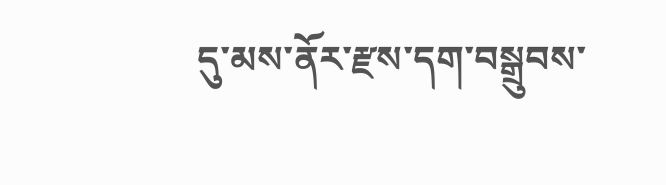དུ་མས་ནོར་རྫས་དག་བསྒྲུབས་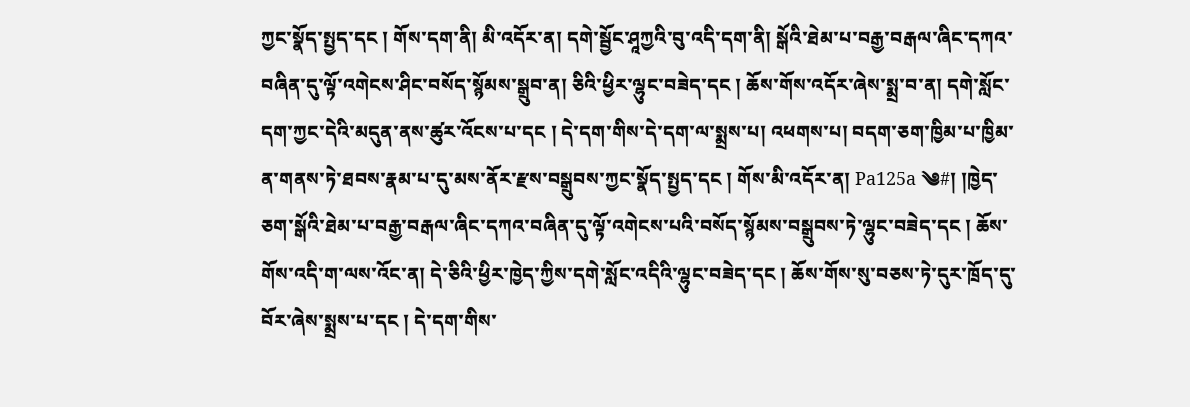ཀྱང་སྣོད་སྤྱད་དང ། གོས་དག་ནི། མི་འདོར་ན། དགེ་སྦྱོང་ཤཱཀྱའི་བུ་འདི་དག་ནི། སྒོའི་ཐེམ་པ་བརྒྱ་བརྒལ་ཞིང་དཀའ་བཞིན་དུ་ལྟོ་འགེངས་ཤིང་བསོད་སྙོམས་སྒྲུབ་ན། ཅིའི་ཕྱིར་ལྷུང་བཟེད་དང ། ཆོས་གོས་འདོར་ཞེས་སྨྲ་བ་ན། དགེ་སློང་དག་ཀྱང་དེའི་མདུན་ནས་ཚུར་འོངས་པ་དང ། དེ་དག་གིས་དེ་དག་ལ་སྨྲས་པ། འཕགས་པ། བདག་ཅག་ཁྱིམ་པ་ཁྱིམ་ན་གནས་ཏེ་ཐབས་རྣམ་པ་དུ་མས་ནོར་རྫས་བསྒྲུབས་ཀྱང་སྣོད་སྤྱད་དང ། གོས་མི་འདོར་ན། Pa125a ༄#། །ཁྱེད་ཅག་སྒོའི་ཐེམ་པ་བརྒྱ་བརྒལ་ཞིང་དཀའ་བཞིན་དུ་ལྟོ་འགེངས་པའི་བསོད་སྙོམས་བསྒྲུབས་ཏེ་ལྷུང་བཟེད་དང ། ཆོས་གོས་འདི་ག་ལས་འོང་ན། དེ་ཅིའི་ཕྱིར་ཁྱེད་ཀྱིས་དགེ་སློང་འདིའི་ལྷུང་བཟེད་དང ། ཆོས་གོས་སུ་བཅས་ཏེ་དུར་ཁྲོད་དུ་བོར་ཞེས་སྨྲས་པ་དང ། དེ་དག་གིས་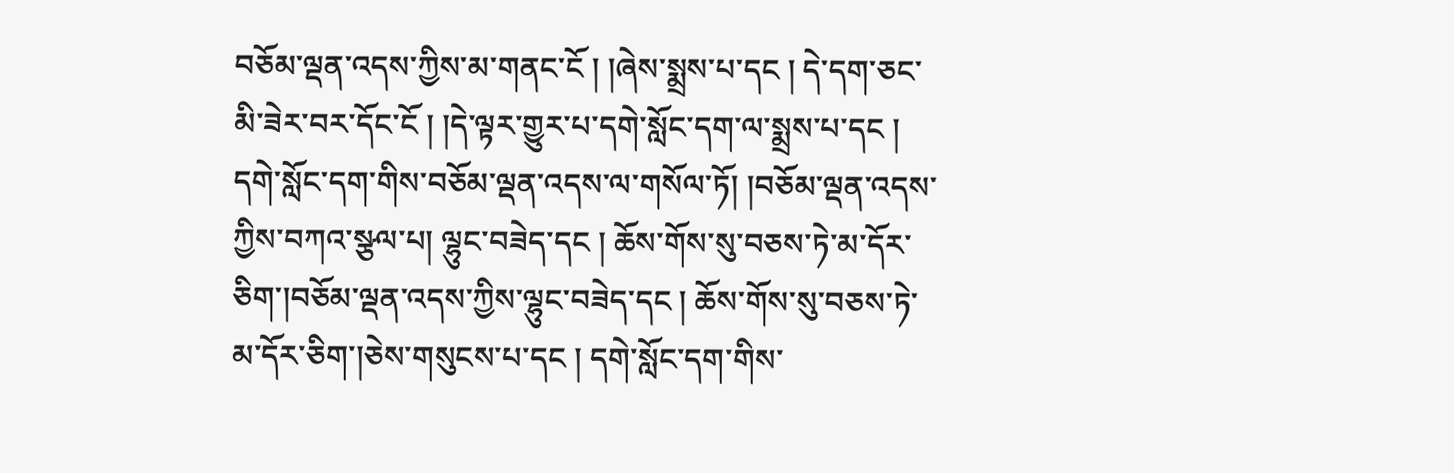བཅོམ་ལྡན་འདས་ཀྱིས་མ་གནང་ངོ ། །ཞེས་སྨྲས་པ་དང ། དེ་དག་ཅང་མི་ཟེར་བར་དོང་ངོ ། །དེ་ལྟར་གྱུར་པ་དགེ་སློང་དག་ལ་སྨྲས་པ་དང ། དགེ་སློང་དག་གིས་བཅོམ་ལྡན་འདས་ལ་གསོལ་ཏོ། །བཅོམ་ལྡན་འདས་ཀྱིས་བཀའ་སྩལ་པ། ལྷུང་བཟེད་དང ། ཆོས་གོས་སུ་བཅས་ཏེ་མ་དོར་ཅིག་།བཅོམ་ལྡན་འདས་ཀྱིས་ལྷུང་བཟེད་དང ། ཆོས་གོས་སུ་བཅས་ཏེ་མ་དོར་ཅིག་།ཅེས་གསུངས་པ་དང ། དགེ་སློང་དག་གིས་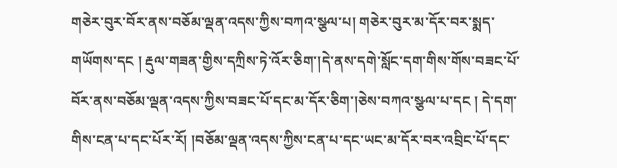གཅེར་བུར་བོར་ནས་བཅོམ་ལྡན་འདས་ཀྱིས་བཀའ་སྩལ་པ། གཅེར་བུར་མ་དོར་བར་སྨད་གཡོགས་དང ། རྡུལ་གཟན་གྱིས་དཀྲིས་ཏེ་འོར་ཅིག་།དེ་ནས་དགེ་སློང་དག་གིས་གོས་བཟང་པོ་བོར་ནས་བཅོམ་ལྡན་འདས་ཀྱིས་བཟང་པོ་དང་མ་དོར་ཅིག་།ཅེས་བཀའ་སྩལ་པ་དང ། དེ་དག་གིས་ངན་པ་དང་པོར་རོ། །བཅོམ་ལྡན་འདས་ཀྱིས་ངན་པ་དང་ཡང་མ་དོར་བར་འབྲིང་པོ་དང་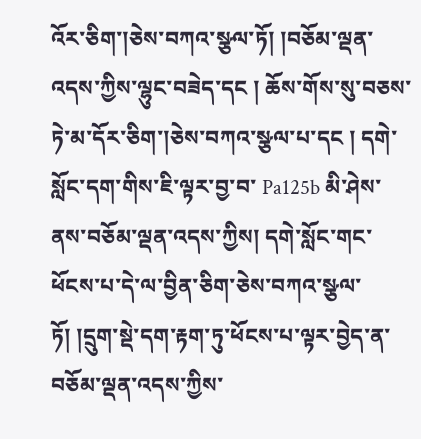འོར་ཅིག་།ཅེས་བཀའ་སྩལ་ཏོ། །བཅོམ་ལྡན་འདས་ཀྱིས་ལྷུང་བཟེད་དང ། ཆོས་གོས་སུ་བཅས་ཏེ་མ་དོར་ཅིག་།ཅེས་བཀའ་སྩལ་པ་དང ། དགེ་སློང་དག་གིས་ཇི་ལྟར་བྱ་བ་ Pa125b མི་ཤེས་ནས་བཅོམ་ལྡན་འདས་ཀྱིས། དགེ་སློང་གང་ཕོངས་པ་དེ་ལ་བྱིན་ཅིག་ཅེས་བཀའ་སྩལ་ཏོ། །དྲུག་སྡེ་དག་རྟག་ཏུ་ཕོངས་པ་ལྟར་བྱེད་ན་བཅོམ་ལྡན་འདས་ཀྱིས་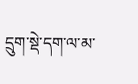དྲུག་སྡེ་དག་ལ་མ་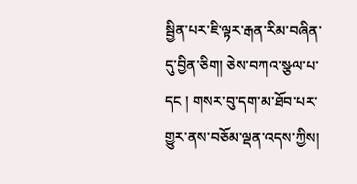སྦྱིན་པར་ཇི་ལྟར་རྒན་རིམ་བཞིན་དུ་བྱིན་ཅིག། ཅེས་བཀའ་སྩལ་པ་དང ། གསར་བུ་དག་མ་ཐོབ་པར་གྱུར་ནས་བཅོམ་ལྡན་འདས་ཀྱིས།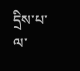དྲིས་པ་ལ་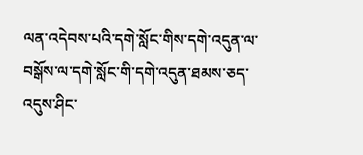ལན་འདེབས་པའི་དགེ་སློང་གིས་དགེ་འདུན་ལ་བསྒོས་ལ་དགེ་སློང་གི་དགེ་འདུན་ཐམས་ཅད་འདུས་ཤིང་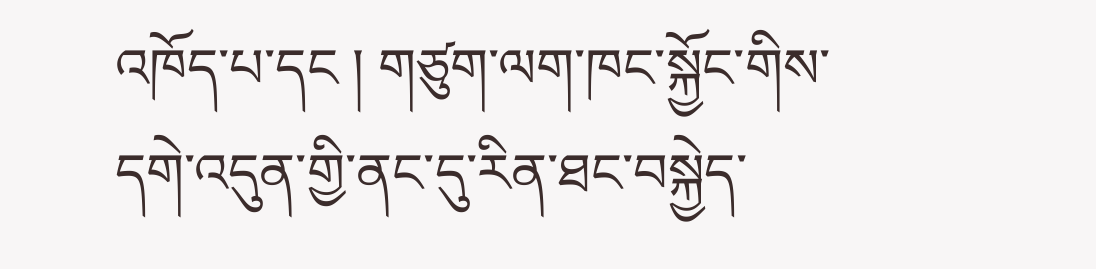འཁོད་པ་དང ། གཙུག་ལག་ཁང་སྐྱོང་གིས་དགེ་འདུན་གྱི་ནང་དུ་རིན་ཐང་བསྐྱེད་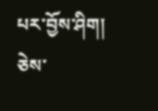པར་བྱོས་ཤིག། ཅེས་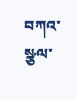བཀའ་སྩལ་